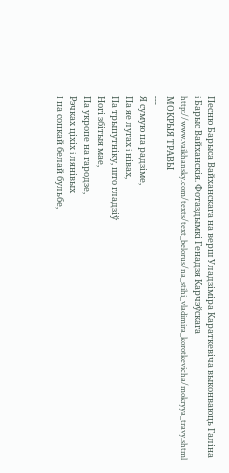Песню Барыса Вайханскага на верш Уладзiмiра Караткевiча выконваюць Галiна i Барыс Вайханскiя. Фотаздымкi Генадзя Карчэўскага
http://www.vaikhansky.com/texts/text_belorus/na_stihi_vladimira_korotkevicha/mokryya_travy.shtml
МОКРЫЯ ТРАВЫ
---
Я сумую па радзiме,
Па яе лугах i нiвах,
Па трыпутнiку, што гладзiў
Ногi збiтыя мае,
Па укропе на гародзе,
Рэчках цiхiх i лянiвых
I па сопкай белай бульбе,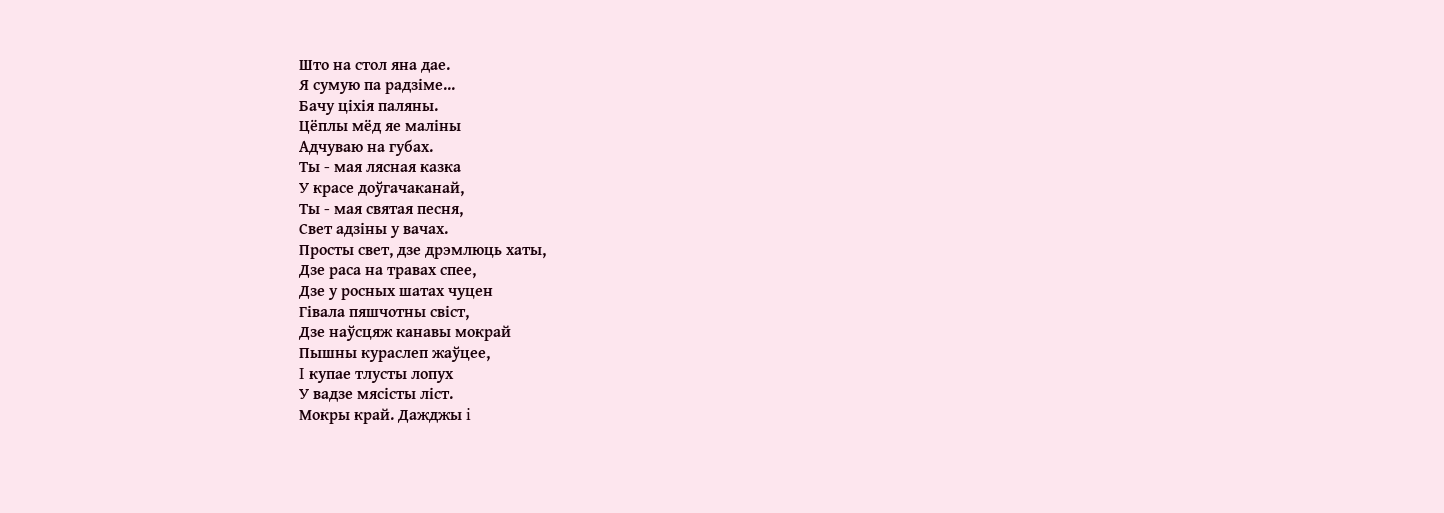Што на стол яна дае.
Я сумую па радзiме...
Бачу цiхiя паляны.
Цёплы мёд яе малiны
Адчуваю на губах.
Ты - мая лясная казка
У красе доўгачаканай,
Ты - мая святая песня,
Свет адзiны у вачах.
Просты свет, дзе дрэмлюць хаты,
Дзе раса на травах спее,
Дзе у росных шатах чуцен
Гiвала пяшчотны свiст,
Дзе наўсцяж канавы мокрай
Пышны кураслеп жаўцее,
I купае тлусты лопух
У вадзе мясiсты лiст.
Мокры край. Дажджы i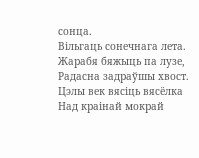сонца.
Вiльгаць сонечнага лета.
Жарабя бяжыць па лузе,
Радасна задраўшы хвост.
Цэлы век вясiць вясёлка
Над краiнай мокрай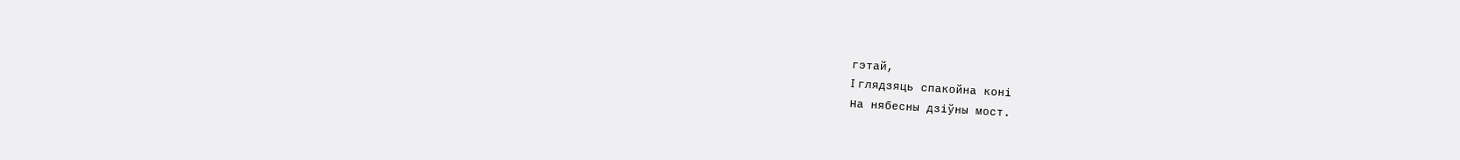гэтай,
I глядзяць спакойна конi
На нябесны дзiўны мост.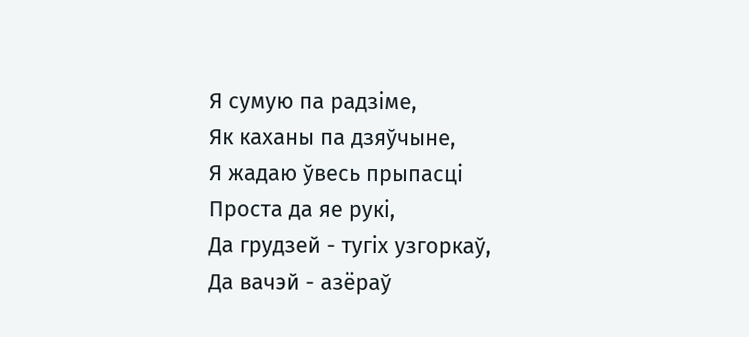Я сумую па радзiме,
Як каханы па дзяўчыне,
Я жадаю ўвесь прыпасцi
Проста да яе рукi,
Да грудзей - тугiх узгоркаў,
Да вачэй - азёраў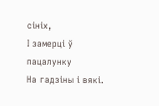сiнiх,
I замерцi ў пацалунку
На гадзiны i вякi.